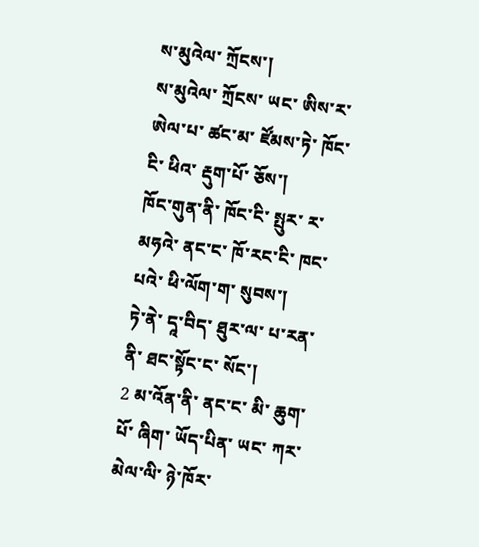ས་མུའེལ་ ཀྲོངས་།
ས་མུའེལ་ ཀྲོངས་ ཡང་ ཨིས་ར་ཨེལ་པ་ ཚང་མ་ ཛོམས་ཏེ་ ཁོང་ངི་ ཕིའ་ རྡུག་པོ་ ཅོས་།
ཁོང་གུན་ནི་ ཁོང་ངི་ སྤུར་ ར་མཧའེ་ ནང་ང་ ཁོ་རང་ངི་ ཁང་པའེ་ ཕི་ལོག་ག་ སུབས་།
ཏེ་ནེ་ དཱ་བིད་ ཐུར་ལ་ པ་རན་ནི་ ཐང་སྟོང་ང་ སོང་།
2 མ་འོན་ནི་ ནང་ང་ མི་ ཆུག་པོ་ ཞིག་ ཡོད་པིན་ ཡང་ ཀར་མེལ་ལི་ ཉེ་ཁོར་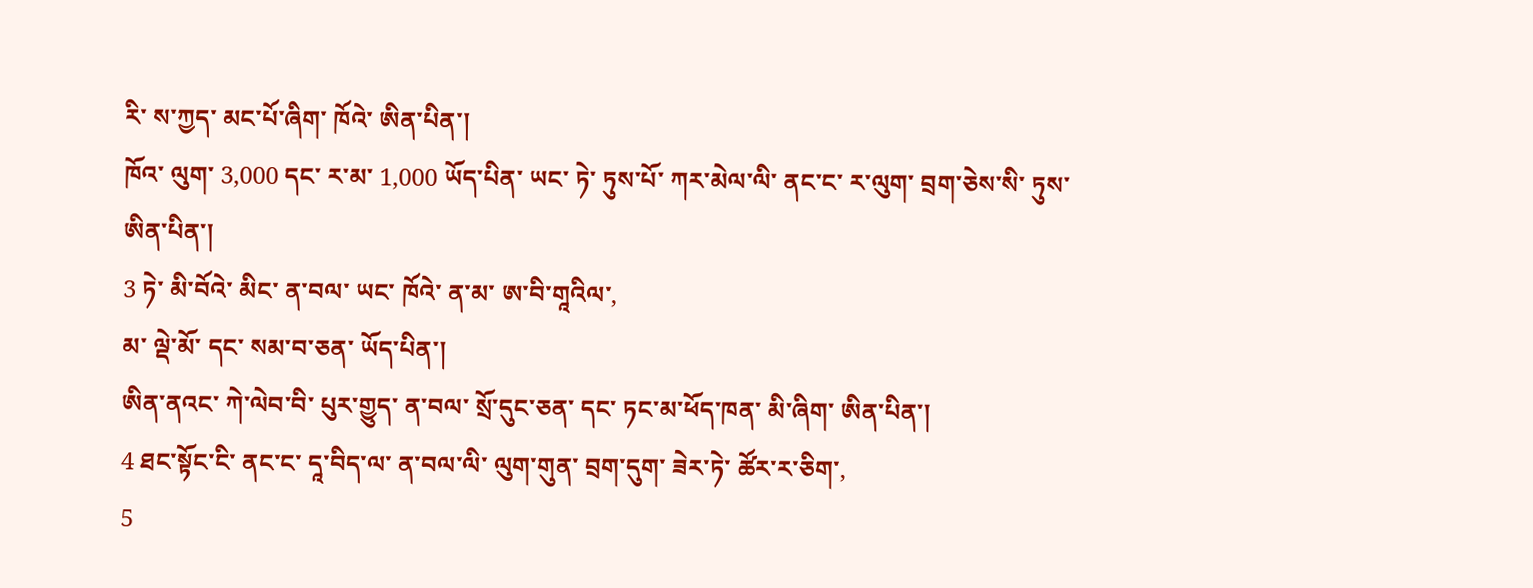རི་ ས་ཀྱད་ མང་པོ་ཞིག་ ཁོའེ་ ཨིན་པིན་།
ཁོའ་ ལུག་ 3,000 དང་ ར་མ་ 1,000 ཡོད་པིན་ ཡང་ ཏེ་ ཏུས་པོ་ ཀར་མེལ་ལི་ ནང་ང་ ར་ལུག་ བྲག་ཅེས་སི་ ཏུས་ ཨིན་པིན་།
3 ཏེ་ མི་བོའེ་ མིང་ ན་བལ་ ཡང་ ཁོའེ་ ན་མ་ ཨ་བི་གཱའིལ་,
མ་ ལྡེ་མོ་ དང་ སམ་བ་ཅན་ ཡོད་པིན་།
ཨིན་ནའང་ ཀེ་ལེབ་བི་ པུར་གྱུད་ ན་བལ་ སྲོ་དུང་ཅན་ དང་ ཏང་མ་ཕོད་ཁན་ མི་ཞིག་ ཨིན་པིན་།
4 ཐང་སྟོང་ངི་ ནང་ང་ དཱ་བིད་ལ་ ན་བལ་ལི་ ལུག་གུན་ བྲག་དུག་ ཟེར་ཏེ་ ཚོར་ར་ཅིག་,
5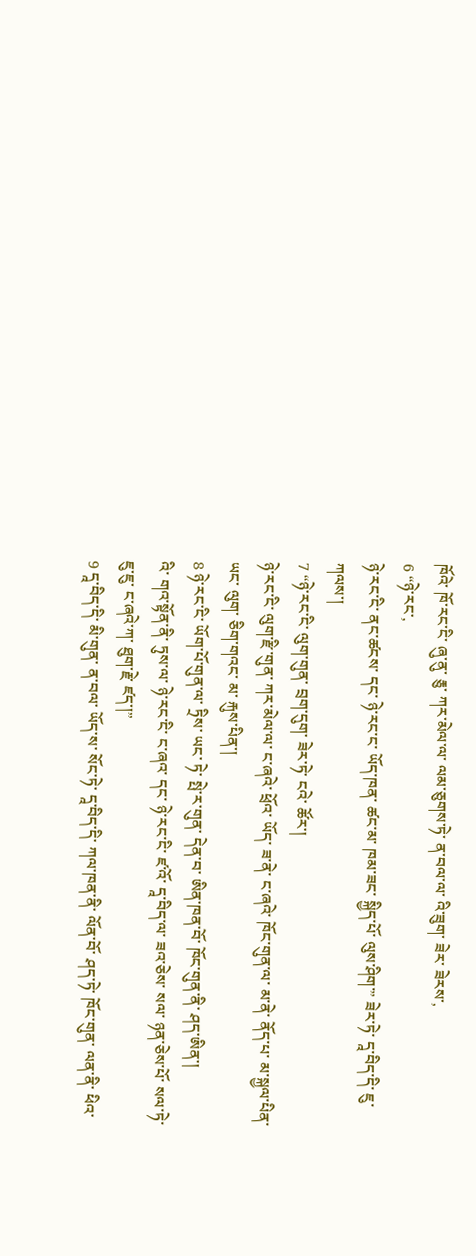ཁོའེ་ ཁོ་རང་ངི་ ཞུ་ནུ་ རྕུ་ ཀར་མེལ་ལ་ ལམ་ཅུགས་ཏེ་ ན་བལ་ལ་ འི་ཟུག་ ཟེར་ ཟེརས་,
6 “ཉེ་རང་,
ཉེ་རང་ངི་ ནང་ཚངས་ དང་ ཉེ་རང་ང་ ཡོད་ཁན་ ཚང་མ་ ཁམ་ཟང་ སྐྱིད་པོ་ ལུས་ཤིག་” ཟེར་ཏེ་ དཱ་བིད་དི་ ཇུ་ ཀལས་།
7 “ཉེ་རང་ངི་ ལུག་གུན་ བྲག་དུག་ ཟེར་ཏེ་ ངའེ་ ཚོར་།
ཉེ་རང་ངི་ ལུག་རྫི་གུན་ ཀར་མེལ་ལ་ ང་ཞའེ་ ཕྲོའ་ ཡོད་ ཟ་ནེ་ ང་ཞའེ་ ཁོང་གུན་ལ་ མ་ནེ་ ནོད་པ་ མ་སྐྱལ་པིན་ ཡང་ ལུག་ ཅིག་གའང་ མ་ རྐུས་པིན་།
8 ཉེ་རང་ངི་ ཡོག་པོ་གུན་ལ་ ཏྲིས་ ཡང་ ཏེ་ སྤེ་ར་གུན་ དེན་བ་ ཨིན་ཁན་བོ་ ཁོང་གུན་ནི་ ཤད་ཨིན་།
འི་ གའ་སྟོན་ནི་ ཏུས་ལ་ ཉེ་རང་ངི་ ང་ཞའ་ དང་ ཉེ་རང་ངི་ ཛ་འོ་ དཱ་བིད་ལ་ ཟའ་ཅེས་ སལ་ ཉན་ཅེས་པོ་ སལ་ཏེ་ ཇུ་ཇུ་ ང་ཞའེ་ཀ་ ཐུག་རྗེ་ ཛད་།”
9 དཱ་བིད་དི་ མི་གུན་ ན་བལ་ ཡོད་ས་ སོང་ཏེ་ དཱ་བིད་དི་ ཀལ་ཁན་ནི་ ལོན་བོ་ ཤད་ཏེ་ ཁོང་གུན་ ལན་ནི་ ཕིའ་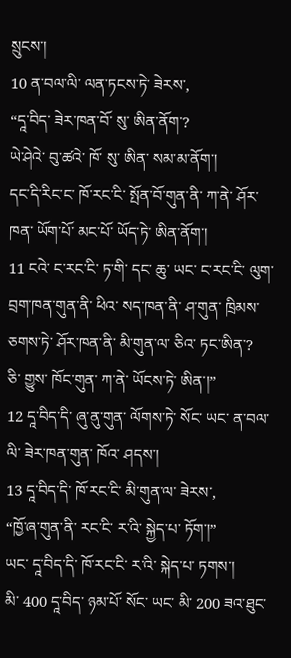སྲུངས་།
10 ན་བལ་ལི་ ལན་ཏངས་ཏེ་ ཟེརས་,
“དཱ་བིད་ ཟེར་ཁན་བོ་ སུ་ ཨིན་ནོག་?
ཡེ་ཤེའེ་ བུ་ཚའེ་ ཁོ་ སུ་ ཨིན་ སམ་མ་ནོག་།
དང་དི་རིང་ང་ ཁོ་རང་ངི་ སྤོན་བོ་གུན་ནི་ ཀ་ནེ་ ཤོར་ཁན་ ཡོག་པོ་ མང་པོ་ ཡོད་ཏེ་ ཨིན་ནོག་།
11 ངའེ་ ང་རང་ངི་ ཏ་གི་ དང་ ཆུ་ ཡང་ ང་རང་ངི་ ལུག་ བྲག་ཁན་གུན་ནི་ ཕིའ་ སད་ཁན་ནི་ ཤ་གུན་ ཁྲིམས་ ཅགས་ཏེ་ ཤོར་ཁན་ནི་ མི་གུན་ལ་ ཅིའ་ ཏང་ཨིན་?
ཅི་ གྱུས་ ཁོང་གུན་ ཀ་ནེ་ ཡོངས་ཏེ་ ཨིན་།”
12 དཱ་བིད་དི་ ཞུ་ནུ་གུན་ ལོགས་ཏེ་ སོང་ ཡང་ ན་བལ་ལི་ ཟེར་ཁན་གུན་ ཁོའ་ ཤདས་།
13 དཱ་བིད་དི་ ཁོ་རང་ངི་ མི་གུན་ལ་ ཟེརས་,
“ཁྱོ་ཞ་གུན་ནི་ རང་ངི་ ར་འི་ སྐྱེད་པ་ ཏོག་།”
ཡང་ དཱ་བིད་དི་ ཁོ་རང་ངི་ ར་འི་ སྐེད་པ་ ཏགས་།
མི་ 400 དཱ་བིད་ ཉམ་པོ་ སོང་ ཡང་ མི་ 200 ཟའ་ཐུང་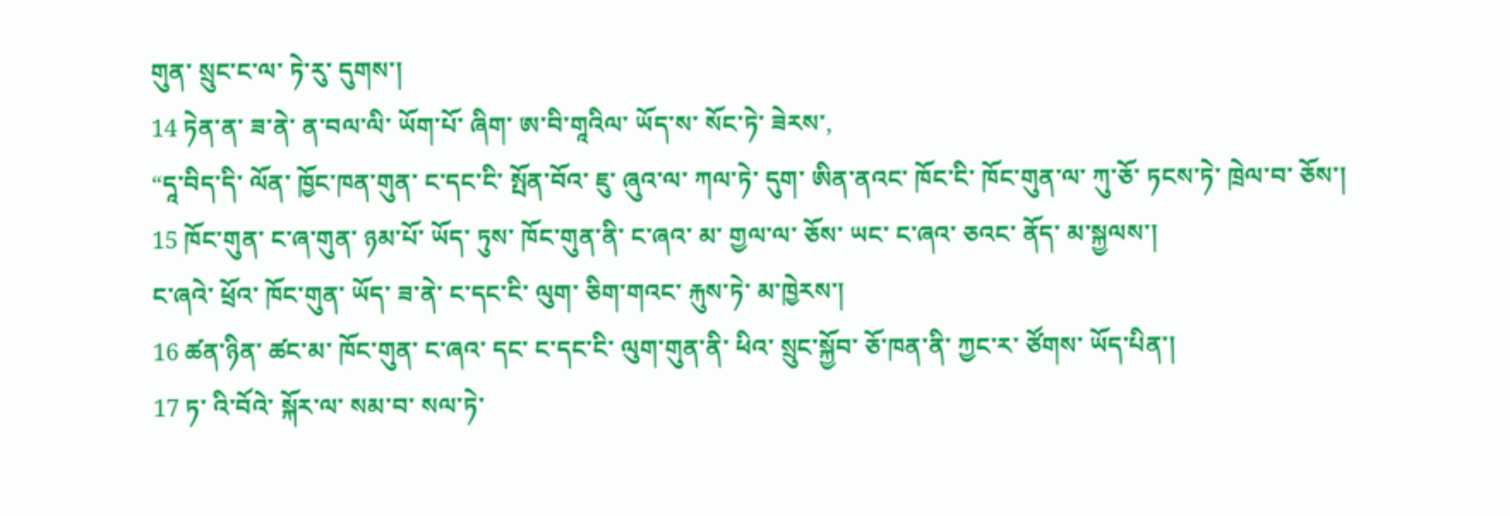གུན་ སྲུང་ང་ལ་ ཏེ་རུ་ དུགས་།
14 ཏེན་ན་ ཟ་ནེ་ ན་བལ་ལི་ ཡོག་པོ་ ཞིག་ ཨ་བི་གཱའིལ་ ཡོད་ས་ སོང་ཏེ་ ཟེརས་,
“དཱ་བིད་དི་ ལོན་ ཁྱོང་ཁན་གུན་ ང་དང་ངི་ སྤོན་བོའ་ ཇུ་ ཞུའ་ལ་ ཀལ་ཏེ་ དུག་ ཨིན་ནའང་ ཁོང་ངི་ ཁོང་གུན་ལ་ ཀུ་ཅོ་ ཏངས་ཏེ་ ཁྲེལ་བ་ ཅོས་།
15 ཁོང་གུན་ ང་ཞ་གུན་ ཉམ་པོ་ ཡོད་ ཏུས་ ཁོང་གུན་ནི་ ང་ཞའ་ མ་ གྱལ་ལ་ ཅོས་ ཡང་ ང་ཞའ་ ཅའང་ ནོད་ མ་སྐྱལས་།
ང་ཞའེ་ ཕྲོའ་ ཁོང་གུན་ ཡོད་ ཟ་ནེ་ ང་དང་ངི་ ལུག་ ཅིག་གའང་ རྐུས་ཏེ་ མ་ཁྱེརས་།
16 ཚན་ཉིན་ ཚང་མ་ ཁོང་གུན་ ང་ཞའ་ དང་ ང་དང་ངི་ ལུག་གུན་ནི་ ཕིའ་ སྲུང་སྐྱོབ་ ཅོ་ཁན་ནི་ ཀྱང་ར་ ཙོགས་ ཡོད་པིན་།
17 ཏ་ འི་བོའེ་ སྐོར་ལ་ སམ་བ་ སལ་ཏེ་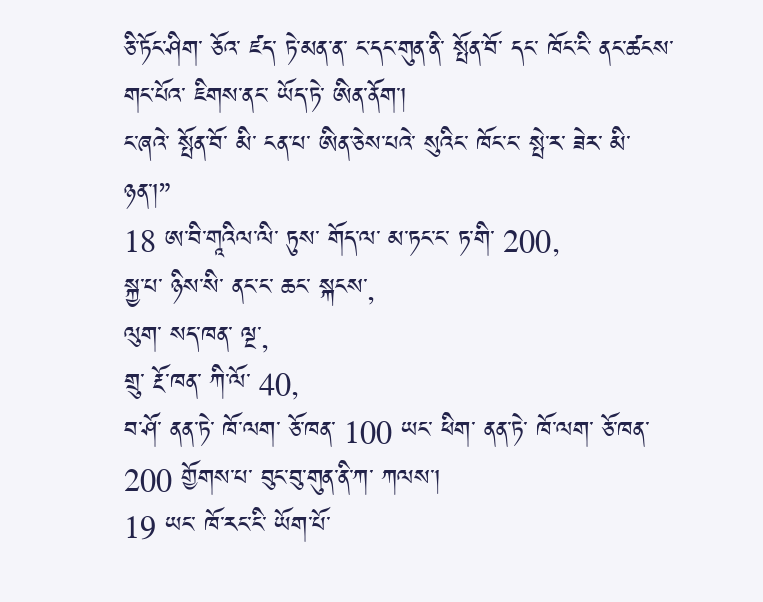ཅི་ཏོང་ཤིག་ ཅོའ་ ཛད་ ཏེ་མན་ན་ ང་དང་གུན་ནི་ སྤོན་བོ་ དང་ ཁོང་ངི་ ནང་ཚངས་ གང་པོའ་ ཇིགས་ནང་ ཡོད་ཏེ་ ཨིན་ནོག་།
ང་ཞའེ་ སྤོན་བོ་ མི་ ངན་པ་ ཨིན་ཅེས་པའེ་ སུའིང་ ཁོང་ང་ སྤེ་ར་ ཟེར་ མི་ཉན་།”
18 ཨ་བི་གཱའིལ་ལི་ ཏུས་ གོད་ལ་ མ་ཏང་ང་ ཏ་གི་ 200,
སྐྱ་པ་ ཉིས་སི་ ནང་ང་ ཆང་ སྐངས་,
ལུག་ སད་ཁན་ ལྔ་,
གྲུ་ རྔོ་ཁན་ ཀི་ལོ་ 40,
བ་ཤོ་ ནན་ཏེ་ ཁོ་ལག་ ཅོ་ཁན་ 100 ཡང་ ཕིག་ ནན་ཏེ་ ཁོ་ལག་ ཅོ་ཁན་ 200 གྱོགས་པ་ བུང་བུ་གུན་ནི་ཀ་ ཀལས་།
19 ཡང་ ཁོ་རང་ངི་ ཡོག་པོ་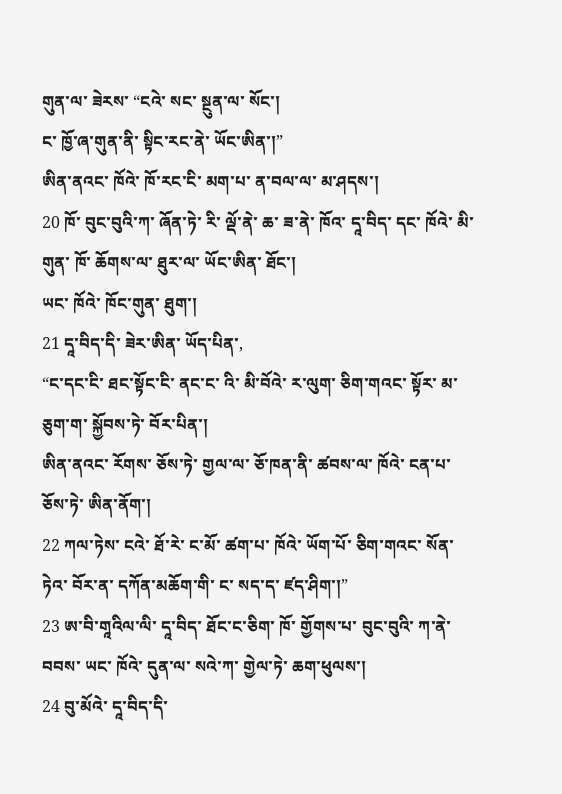གུན་ལ་ ཟེརས་ “ངའེ་ སང་ སྔུན་ལ་ སོང་།
ང་ ཁྱོ་ཞ་གུན་ནི་ སྟིང་རང་ནེ་ ཡོང་ཨིན་།”
ཨིན་ནའང་ ཁོའེ་ ཁོ་རང་ངི་ མག་པ་ ན་བལ་ལ་ མ་ཤདས་།
20 ཁོ་ བུང་བུའི་ཀ་ ཞོན་ཏེ་ རི་ ལྡོ་ནེ་ ཆ་ ཟ་ནེ་ ཁོའ་ དཱ་བིད་ དང་ ཁོའེ་ མི་གུན་ ཁོ་ ཆོགས་ལ་ ཐུར་ལ་ ཡོང་ཨིན་ ཐོང་།
ཡང་ ཁོའེ་ ཁོང་གུན་ ཐུག་།
21 དཱ་བིད་དི་ ཟེར་ཨིན་ ཡོད་པིན་,
“ང་དང་ངི་ ཐང་སྟོང་ངི་ ནང་ང་ འི་ མི་བོའེ་ ར་ལུག་ ཅིག་གའང་ སྟོར་ མ་ཅུག་ག་ སྐྱོབས་ཏེ་ བོར་པིན་།
ཨིན་ནའང་ རོགས་ ཅོས་ཏེ་ གྱལ་ལ་ ཅོ་ཁན་ནི་ ཚབས་ལ་ ཁོའེ་ ངན་པ་ ཅོས་ཏེ་ ཨིན་ནོག་།
22 ཀལ་ཏེས་ ངའེ་ ཐོ་རེ་ ང་མོ་ ཚག་པ་ ཁོའེ་ ཡོག་པོ་ ཅིག་གའང་ སོན་ཏེའ་ བོར་ན་ དཀོན་མཆོག་གི་ ང་ སད་ད་ ཛད་ཤིག་།”
23 ཨ་བི་གཱའིལ་ལི་ དཱ་བིད་ ཐོང་ང་ཅིག་ ཁོ་ གྱོགས་པ་ བུང་བུའི་ ཀ་ནེ་ བབས་ ཡང་ ཁོའེ་ དུན་ལ་ སའེ་ཀ་ གྱེལ་ཏེ་ ཆག་ཕུལས་།
24 བུ་མོའེ་ དཱ་བིད་དི་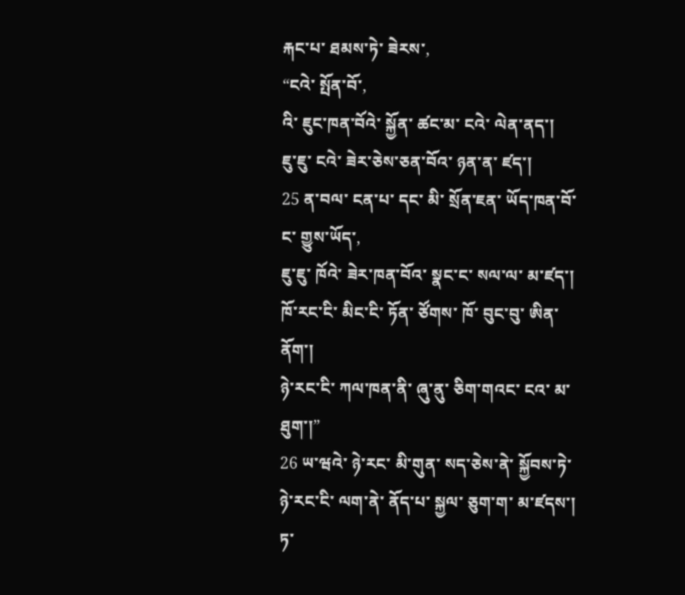རྐང་པ་ ཐམས་ཏེ་ ཟེརས་,
“ངའེ་ སྤོན་བོ་,
འི་ ཇུང་ཁན་བོའེ་ སྐྱོན་ ཚང་མ་ ངའེ་ ལེན་ནད་།
ཇུ་ཇུ་ ངའེ་ ཟེར་ཅེས་ཅན་བོའ་ ཉན་ན་ ཛད་།
25 ན་བལ་ ངན་པ་ དང་ མི་ སྲོན་ཇན་ ཡོད་ཁན་བོ་ ང་ གྱུས་ཡོད་,
ཇུ་ཇུ་ ཁོའེ་ ཟེར་ཁན་བོའ་ སྣང་ང་ སལ་ལ་ མ་ཛད་།
ཁོ་རང་ངི་ མིང་ངི་ ཏོན་ ཙོགས་ ཁོ་ བུང་བུ་ ཨིན་ནོག་།
ཉེ་རང་ངི་ ཀལ་ཁན་ནི་ ཞུ་ནུ་ ཅིག་གའང་ ངའ་ མ་ཐུག་།”
26 ཡ་ཝའེ་ ཉེ་རང་ མི་གུན་ སད་ཅེས་ནེ་ སྐྱོབས་ཏེ་ ཉེ་རང་ངི་ ལག་ནེ་ ནོད་པ་ སྐྱལ་ ཅུག་ག་ མ་ཛདས་།
ཏ་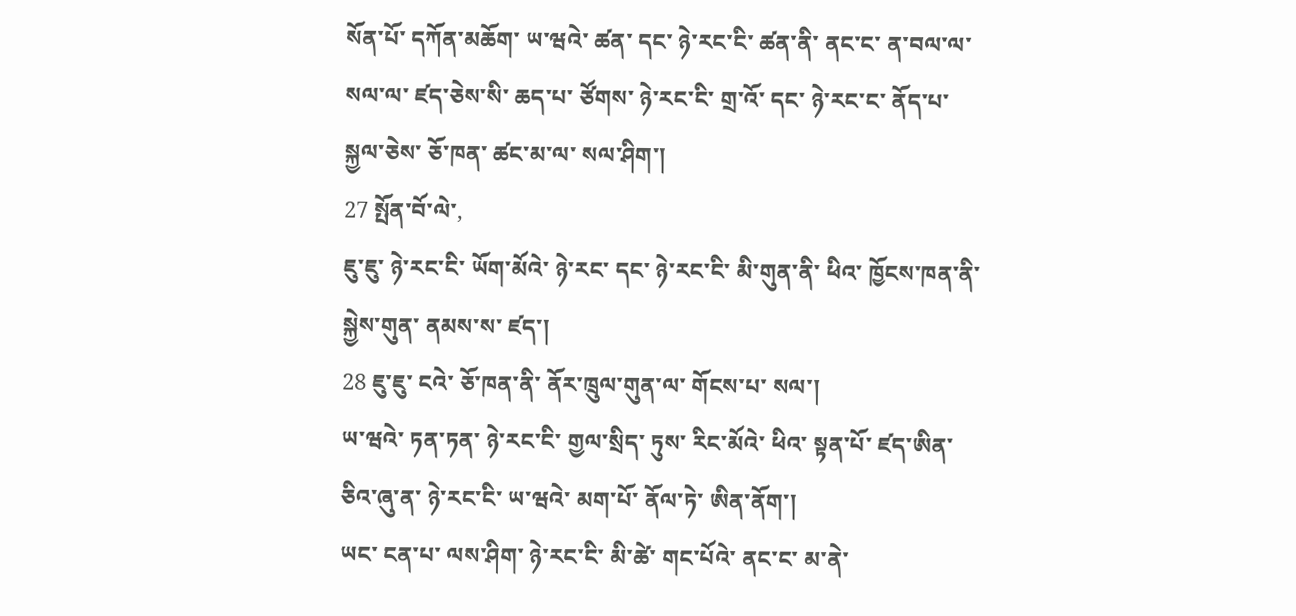སོན་པོ་ དཀོན་མཆོག་ ཡ་ཝའེ་ ཚན་ དང་ ཉེ་རང་ངི་ ཚན་ནི་ ནང་ང་ ན་བལ་ལ་ སལ་ལ་ ཛད་ཅེས་སི་ ཆད་པ་ ཙོགས་ ཉེ་རང་ངི་ གྲ་འོ་ དང་ ཉེ་རང་ང་ ནོད་པ་ སྐྱལ་ཅེས་ ཅོ་ཁན་ ཚང་མ་ལ་ སལ་ཤིག་།
27 སྤོན་བོ་ལེ་,
ཇུ་ཇུ་ ཉེ་རང་ངི་ ཡོག་མོའེ་ ཉེ་རང་ དང་ ཉེ་རང་ངི་ མི་གུན་ནི་ ཕིའ་ ཁྱོངས་ཁན་ནི་ སྐྱེས་གུན་ ནམས་ས་ ཛད་།
28 ཇུ་ཇུ་ ངའེ་ ཅོ་ཁན་ནི་ ནོར་ཁྲུལ་གུན་ལ་ གོངས་པ་ སལ་།
ཡ་ཝའེ་ ཏན་ཏན་ ཉེ་རང་ངི་ གྱལ་སྲིད་ ཏུས་ རིང་མོའེ་ ཕིའ་ སྟན་པོ་ ཛད་ཨིན་ ཅིའ་ཞུ་ན་ ཉེ་རང་ངི་ ཡ་ཝའེ་ མག་པོ་ ནོལ་ཏེ་ ཨིན་ནོག་།
ཡང་ ངན་པ་ ལས་ཤིག་ ཉེ་རང་ངི་ མི་ཚེ་ གང་པོའེ་ ནང་ང་ མ་ནེ་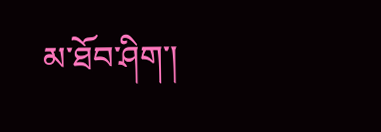མ་ཐོབ་ཤིག་།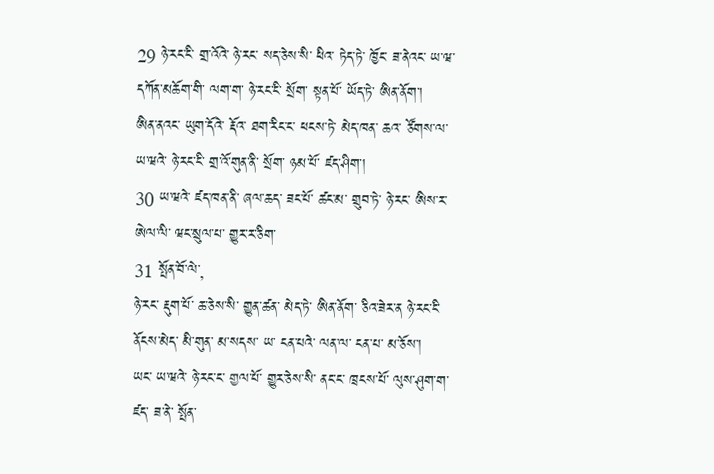29 ཉེ་རང་ངི་ གྲ་འོའེ་ ཉེ་རང་ སད་ཅེས་སི་ ཕིའ་ ཏེད་ཏེ་ ཁྱོང་ ཟ་ནེའང་ ཡ་ཝ་ དཀོན་མཆོག་གི་ ལག་ག་ ཉེ་རང་ངི་ སྲོག་ སྟན་པོ་ ཡོད་ཏེ་ ཨིན་ནོག་།
ཨིན་ནའང་ ཡུག་དོའེ་ རྡོའ་ ཐག་རིང་ང་ ཕངས་ཏེ་ མེད་ཁན་ ཆའ་ ཙོགས་ལ་ ཡ་ཝའེ་ ཉེ་རང་ངི་ གྲ་འོ་གུན་ནི་ སྲོག་ ཉམ་པོ་ ཛད་ཤིག་།
30 ཡ་ཝའེ་ ཛད་ཁན་ནི་ ཞལ་ཆད་ ཟང་པོ་ ཚང་མ་ གྲུབ་ཏེ་ ཉེ་རང་ ཨིས་ར་ཨེལ་ལི་ ཝང་སྲུལ་པ་ གྱུར་ར་ཅིག་
31 སྤོན་བོ་ལེ་,
ཉེ་རང་ རྡུག་པོ་ ཆ་ཅེས་སི་ གྱུན་ཚན་ མེད་ཏེ་ ཨིན་ནོག་ ཅིའ་ཟེར་ན ཉེ་རང་ངི་ ནོངས་མེད་ མི་གུན་ མ་སདས་ ཡ་ ངན་པའེ་ ལན་ལ་ ངན་པ་ མ་ཅོས་།
ཡང་ ཡ་ཝའེ་ ཉེ་རང་ང་ གྱལ་པོ་ གྱུར་ཅེས་སི་ ནང་ང་ ཁྲངས་པོ་ ལུས་ཤུག་ག་ ཛད་ ཟ་ནེ་ སྤོན་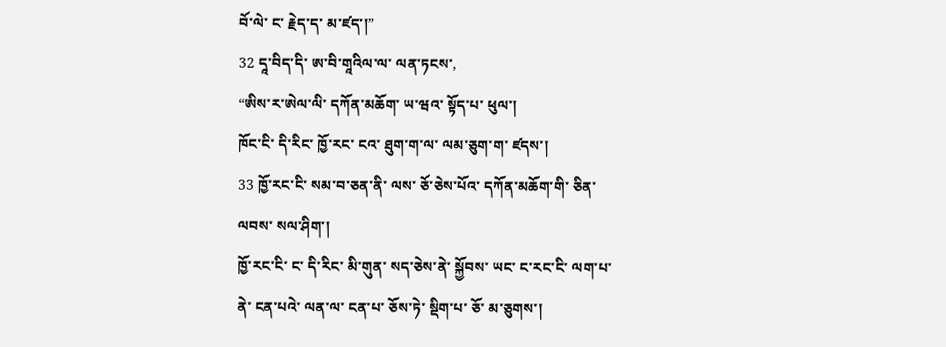བོ་ལེ་ ང་ རྗེད་ད་ མ་ཛད་།”
32 དཱ་བིད་དི་ ཨ་བི་གཱའིལ་ལ་ ལན་ཏངས་,
“ཨིས་ར་ཨེལ་ལི་ དཀོན་མཆོག་ ཡ་ཝའ་ སྟོད་པ་ ཕུལ་།
ཁོང་ངི་ དི་རིང་ ཁྱོ་རང་ ངའ་ ཐུག་ག་ལ་ ལམ་ཅུག་ག་ ཛདས་།
33 ཁྱོ་རང་ངི་ སམ་བ་ཅན་ནི་ ལས་ ཅོ་ཅེས་པོའ་ དཀོན་མཆོག་གི་ ཅིན་ལབས་ སལ་ཤིག་།
ཁྱོ་རང་ངི་ ང་ དི་རིང་ མི་གུན་ སད་ཅེས་ནེ་ སྐྱོབས་ ཡང་ ང་རང་ངི་ ལག་པ་ནེ་ ངན་པའེ་ ལན་ལ་ ངན་པ་ ཅོས་ཏེ་ སྡིག་པ་ ཅོ་ མ་ཅུགས་།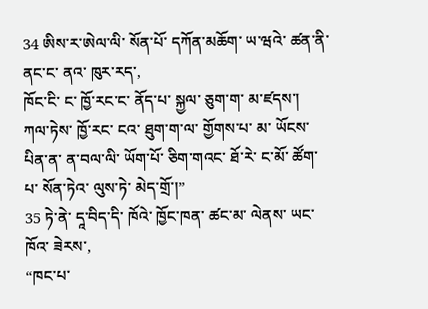34 ཨིས་ར་ཨེལ་ལི་ སོན་པོ་ དཀོན་མཆོག་ ཡ་ཝའེ་ ཚན་ནི་ ནང་ང་ ནའ་ ཁུར་རད་,
ཁོང་ངི་ ང་ ཁྱོ་རང་ང་ ནོད་པ་ སྐྱལ་ ཅུག་ག་ མ་ཛདས་།
ཀལ་ཏེས་ ཁྱོ་རང་ ངའ་ ཐུག་ག་ལ་ གྱོགས་པ་ མ་ ཡོངས་པིན་ན་ ན་བལ་ལི་ ཡོག་པོ་ ཅིག་གའང་ ཐོ་རེ་ ང་མོ་ ཚོག་པ་ སོན་ཏེའ་ ལུས་ཏེ་ མེད་གྲོ་།”
35 ཏེ་ནེ་ དཱ་བིད་དི་ ཁོའེ་ ཁྱོང་ཁན་ ཚང་མ་ ལེནས་ ཡང་ ཁོའ་ ཟེརས་,
“ཁང་པ་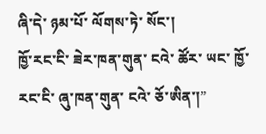ཞི་དེ་ ཉམ་པོ་ ལོགས་ཏེ་ སོང་།
ཁྱོ་རང་ངི་ ཟེར་ཁན་གུན་ ངའེ་ ཚོར་ ཡང་ ཁྱོ་རང་ངི་ ཞུ་ཁན་གུན་ ངའེ་ ཅོ་ཨིན་།”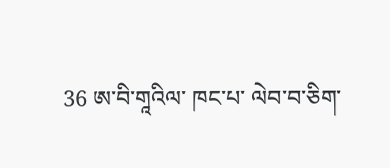36 ཨ་བི་གཱའིལ་ ཁང་པ་ ལེབ་བ་ཅིག་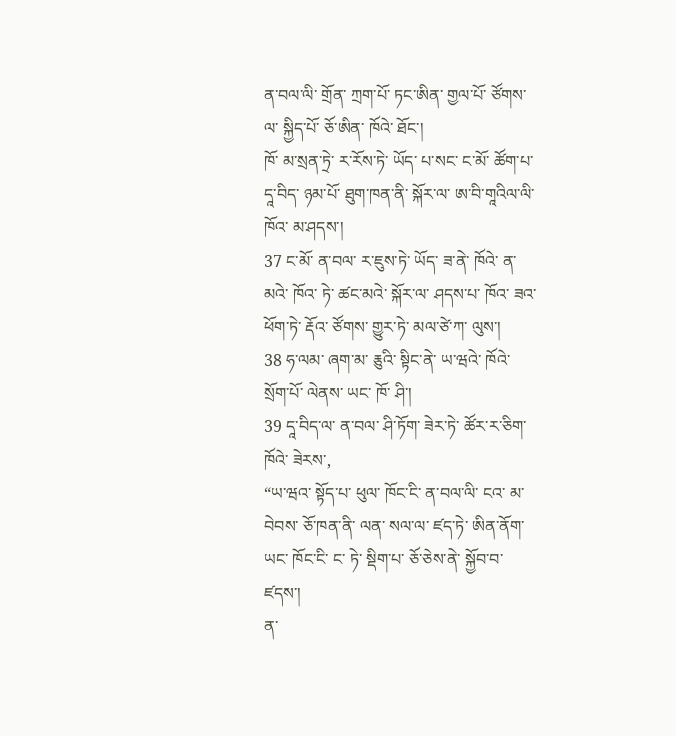ན་བལ་ལི་ གྲོན་ ཀྲག་པོ་ ཏང་ཨིན་ གྱལ་པོ་ ཙོགས་ལ་ སྐྱིད་པོ་ ཅོ་ཨིན་ ཁོའེ་ ཐོང་།
ཁོ་ མ་སྲན་ཏྲེ་ ར་རོས་ཏེ་ ཡོད་ པ་སང་ ང་མོ་ ཚོག་པ་ དཱ་བིད་ ཉམ་པོ་ ཐུག་ཁན་ནི་ སྐོར་ལ་ ཨ་བི་གཱའིལ་ལི་ ཁོའ་ མ་ཤདས་།
37 ང་མོ་ ན་བལ་ ར་ཇུས་ཏེ་ ཡོད་ ཟ་ནེ་ ཁོའེ་ ན་མའེ་ ཁོའ་ ཏེ་ ཚང་མའེ་ སྐོར་ལ་ ཤདས་པ་ ཁོའ་ ཟའ་ཕོག་ཏེ་ རྡོའ་ ཙོགས་ གྱུར་ཏེ་ མལ་ཙེ་ཀ་ ལུས་།
38 ཧ་ལམ་ ཞག་མ་ རྕུའི་ སྟིང་ནེ་ ཡ་ཝའེ་ ཁོའེ་ སྲོག་པོ་ ལེནས་ ཡང་ ཁོ་ ཤི་།
39 དཱ་བིད་ལ་ ན་བལ་ ཤི་ཏོག་ ཟེར་ཏེ་ ཚོར་ར་ཅིག་ ཁོའེ་ ཟེརས་,
“ཡ་ཝའ་ སྟོད་པ་ ཕུལ་ ཁོང་ངི་ ན་བལ་ལི་ ངའ་ མ་བེབས་ ཅོ་ཁན་ནི་ ལན་ སལ་ལ་ ཛད་ཏེ་ ཨིན་ནོག་ ཡང་ ཁོང་ངི་ ང་ ཏེ་ སྡིག་པ་ ཅོ་ཅེས་ནེ་ སྐྱོབ་བ་ ཛདས་།
ན་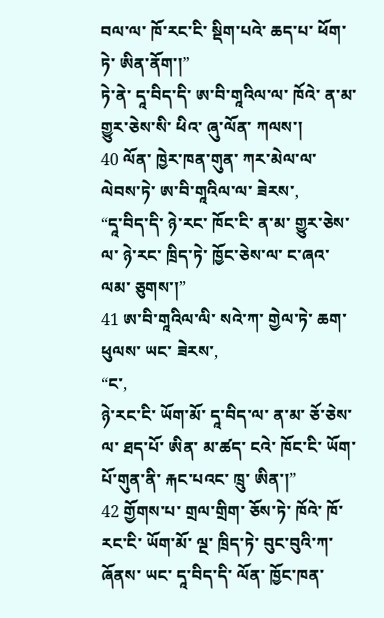བལ་ལ་ ཁོ་རང་ངི་ སྡིག་པའེ་ ཆད་པ་ ཕོག་ཏེ་ ཨིན་ནོག་།”
ཏེ་ནེ་ དཱ་བིད་དི་ ཨ་བི་གཱའིལ་ལ་ ཁོའེ་ ན་མ་ གྱུར་ཅེས་སི་ ཕིའ་ ཞུ་ལོན་ ཀལས་།
40 ལོན་ ཁྱེར་ཁན་གུན་ ཀར་མེལ་ལ་ ལེབས་ཏེ་ ཨ་བི་གཱའིལ་ལ་ ཟེརས་,
“དཱ་བིད་དི་ ཉེ་རང་ ཁོང་ངི་ ན་མ་ གྱུར་ཅེས་ལ་ ཉེ་རང་ ཁྲིད་ཏེ་ ཁྱོང་ཅེས་ལ་ ང་ཞའ་ ལམ་ ཅུགས་།”
41 ཨ་བི་གཱའིལ་ལི་ སའེ་ཀ་ གྱེལ་ཏེ་ ཆག་ཕུལས་ ཡང་ ཟེརས་,
“ང་,
ཉེ་རང་ངི་ ཡོག་མོ་ དཱ་བིད་ལ་ ན་མ་ ཅོ་ཅེས་ལ་ ཐད་པོ་ ཨིན་ མ་ཚད་ ངའེ་ ཁོང་ངི་ ཡོག་པོ་གུན་ནི་ རྐང་པའང་ ཁྲུ་ ཨིན་།”
42 གྱོགས་པ་ གྲལ་གྲིག་ ཅོས་ཏེ་ ཁོའེ་ ཁོ་རང་ངི་ ཡོག་མོ་ ལྔ་ ཁྲིད་ཏེ་ བུང་བུའི་ཀ་ ཞོནས་ ཡང་ དཱ་བིད་དི་ ལོན་ ཁྱོང་ཁན་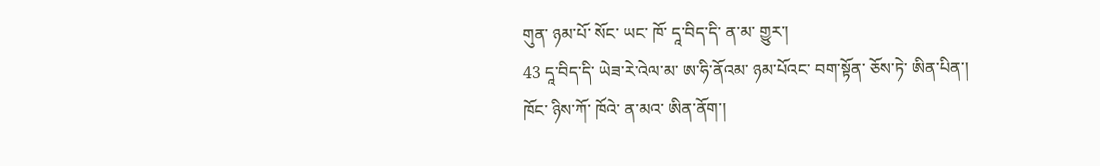གུན་ ཉམ་པོ་ སོང་ ཡང་ ཁོ་ དཱ་བིད་དི་ ན་མ་ གྱུར་།
43 དཱ་བིད་དི་ ཡེཟ་རེ་འེལ་མ་ ཨ་ཧི་ནོའམ་ ཉམ་པོའང་ བག་སྟོན་ ཅོས་ཏེ་ ཨིན་པིན་།
ཁོང་ ཉིས་ཀོ་ ཁོའེ་ ན་མའ་ ཨིན་ནོག་།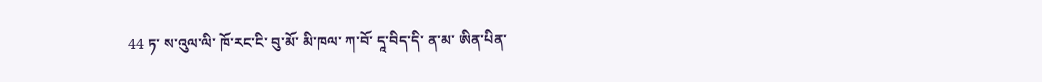44 ཏ་ ས་འུལ་ལི་ ཁོ་རང་ངི་ བུ་མོ་ མི་ཁལ་ ཀ་བོ་ དཱ་བིད་དི་ ན་མ་ ཨིན་པིན་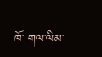ཁོ་ གལ་ལིམ་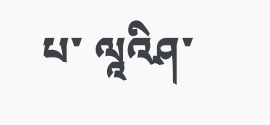པ་ ལཱའིཤ་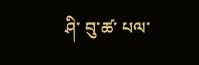ཤི་ བུ་ཚ་ པལ་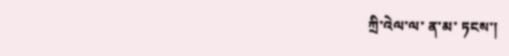ཀྲི་འེལ་ལ་ ན་མ་ ཏངས་།